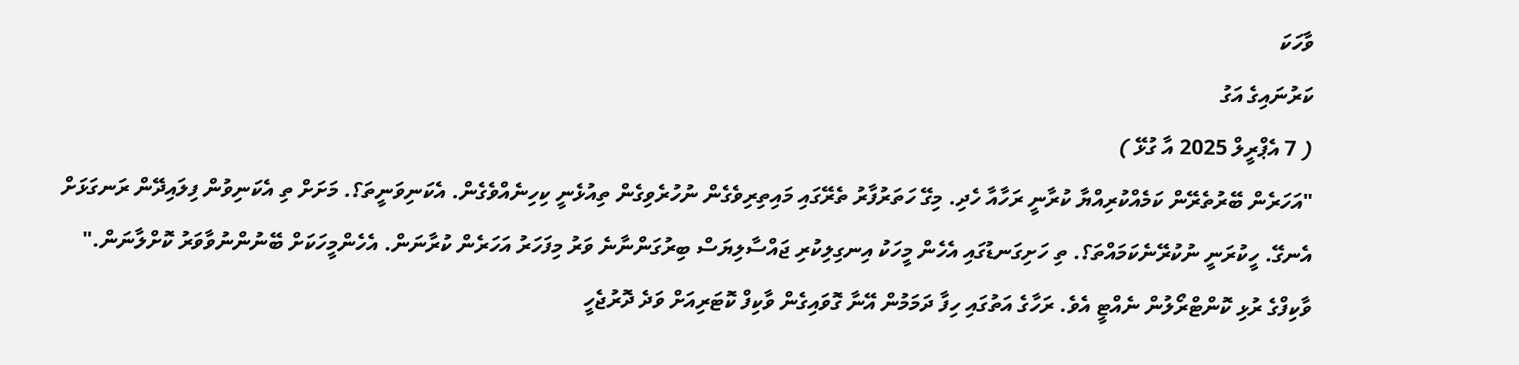ވާހަކަ
ކަރުނައިގެ އަގު
( 7 އެޕްރީލް 2025 އާ ގުޅޭ )
"އަހަރެން ބޭރުތެރޭން ކަމެއްކުރިއްޔާ ކުރާނީ ރަހާއާ ހެދި. މިގޭ ހަތަރުފާރު ތެރޭގައި މައިތިރިވެގެން ނުހުރެވިގެން ތިއުޅެނީ ކިހިނެއްވެގެން. އެކަނިވަނީތަ؟. މަށަށް ތި އެކަނިވުން ފިލައިދޭން ރަނގަޅަށް އެނގޭ. ހީކުރަނީ ނުކުރޭނެކަމައްތަ؟. ތި ހަށިގަނޑުގައި އެހެން މީހަކު އިނގިލިކުރި ޖައްސާލިޔަސް ބިރުގަންނާނެ ވަރު މިފަހަރު އަހަރެން ކުރާނަން. އެހެންމީހަކަށް ބޭނުންނުވާވަރު ކޮށްލާނަން." ވާކިފްގެ ރުޅި ކޮންޓްރޯލުން ނެއްޓީ އެވެ. ރަހާގެ އަތުގައި ހިފާ ދަމަމުން އޭނާ ގޮވައިގެން ވާކިފް ކޮޓަރިއަށް ވަދެ ދޮރުޖެހީ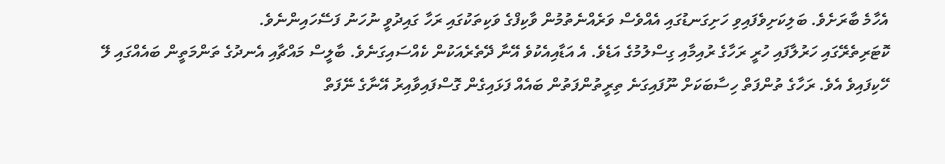އެހާމެ ބާރަށެވެ. ބަލިކަށިވެފައިވި ހަށިގަނޑުގައި އެއްވެސް ވަރެއްނެތުމުން ވާކިފްގެ ވަކިތަކުގައި ރަހާ ގައިދުވީ ނުހަނު ފަސޭހައިންނެވެ.
ކޮޓަރިތެރޭގައި ހަރުލާފައި ހުރީ ރަހާގެ ރުއިމާއި ގިސްލުމުގެ އަޑެވެ. އެ އަޑާއިއެކުވެ އޭނާ ދޭތެރެއަކުން ކެއްސައިގަނެވެ. ބާލީސް މައްޗާއި އެނދުގެ ތަންމަތީން ބައެއްގައި ލޭ ހޭކިފައިވެ އެވެ. ރަހާގެ ތުންފަތް ހިސާބަކަށް ނޫފައިގަނެ ތިރީތުންފަތުން ބައެއް ފަޅައިގެން ގޮސްފައިވާއިރު އޭނާގެ ނޭފަތް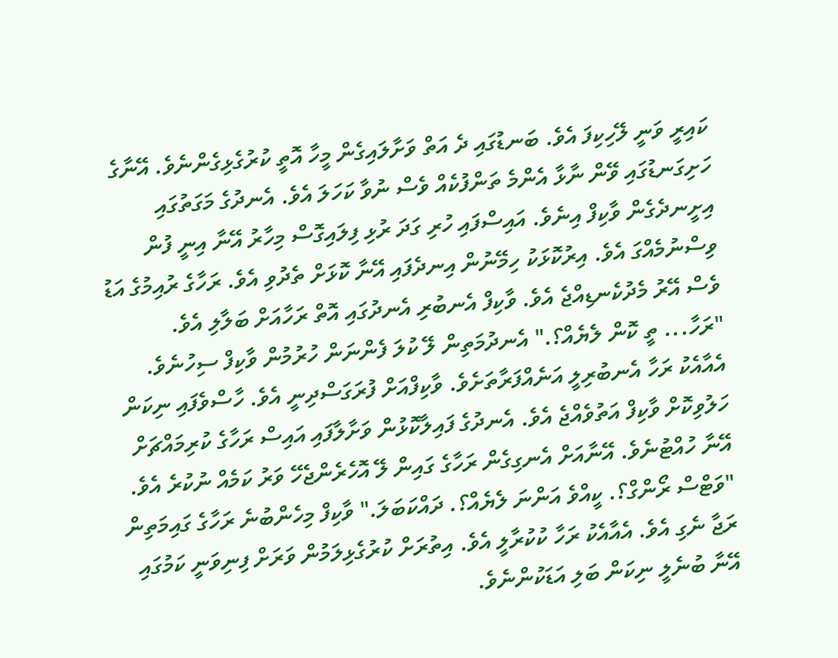ކައިރީ ވަނީ ލޭހިކިފަ އެވެ. ބަނޑުގައި ދެ އަތް ވަށާލައިގެން މީހާ އޮތީ ކުރުގެޅިގެންނެވެ. އޭނާގެ ހަށިގަނޑުގައި ވޭން ނާޅާ އެންމެ ތަންފުކެއް ވެސް ނުވާ ކަހަލަ އެވެ. އެނދުގެ މަގަތުގައި އިށީނދެގެން ވާކިފް އިނެވެ. އައިސްފައި ހުރި ގަދަ ރުޅި ފިލައިގޮސް މިހާރު އޭނާ އިނީ ފުން ވިސްނުމެއްގަ އެވެ. އިރުކޮޅަކު ހިމޭނުން އިނދެފައި އޭނާ ކޮޅަށް ތެދުވި އެވެ. ރަހާގެ ރުއިމުގެ އަޑު ވެސް އޭރު މެދުކެނޑިއްޖެ އެވެ. ވާކިފް އެނބުރި އެނދުގައި އޮތް ރަހާއަށް ބަލާލި އެވެ.
"ރަހާ... ތީ ކޮން ލެޔެއް؟." އެނދުމަތިން ލޭ ކުލަ ފެންނަން ހުރުމުން ވާކިފް ސިހުނެވެ. އެއާއެކު ރަހާ އެނބުރިލީ އަނެއްފަރާތަށެވެ. ވާކިފްއަށް ފުރަގަސްދިނީ އެވެ. ހާސްވެފައި ނިކަން ހަލުވިކޮށް ވާކިފް އަތުވެއްޖެ އެވެ. އެނދުގެ ފައިލާކޮޅުން ވަށާލާފައި އައިސް ރަހާގެ ކުރިމައްޗަށް އޭނާ ހުއްޓުނެވެ. އޭނާއަށް އެނގިގެން ރަހާގެ ގައިން ލޭ އޮހެރެންޖެހޭ ވަރު ކަމެއް ނުކުރެ އެވެ.
"ވަޓްސް ރޯންގް؟. ކީއްވެ އަންނަ ލެޔެއް؟. ދައްކަބަލަ." ވާކިފް މިހެންބުނެ ރަހާގެ ގައިމަތިން ރަޖާ ނެގި އެވެ. އެއާއެކު ރަހާ ކުކުރާލީ އެވެ. އިތުރަށް ކުރުގެޅިލަމުން ވަރަށް ފިނިވަނީ ކަމުގައި އޭނާ ބުނެލީ ނިކަން ބަލި އަޑަކުންނެވެ.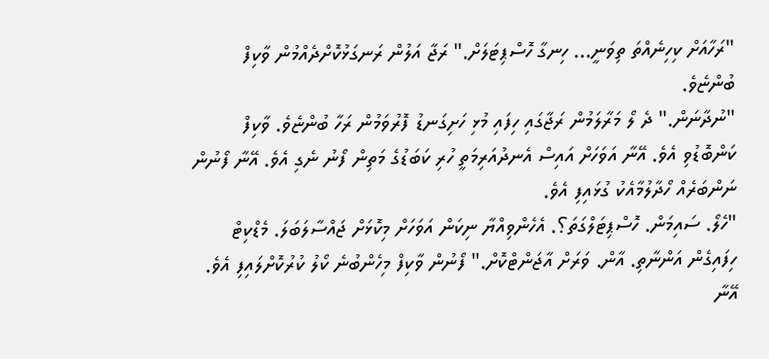"ރަހާއަށް ކިހިނެއްތަ ތިވަނީ... ހިނގާ ހޮސްޕިޓަލަށް." ރަޖާ އަލުން ރަނގަޅުކޮށްދެއްމުން ވާކިފް ބުންޏެވެ.
"ނުދާނަން." ދެ ލޯ މަރާލަމުން ރަޖާގައި ހިފައި މުޅި ހަށިގަނޑު ފޮރުވަމުން ރަހާ ބުންޏެވެ. ވާކިފް ކަންބޮޑުވި އެވެ. އޭނާ އަވަހަށް އައިސް އެނދުއަރިމަތީ ހުރި ކަބަޑުގެ މަތިން ފޯނު ނެގި އެވެ. އޭނާ ފޯނުން ނަންބަރެއް ހޯދާލުމާއެކު ގުޅައިފި އެވެ.
"ހެލޯ. ސައިމަން. ހޮސްޕިޓަލްގަތަ؟. އެހެންވިއްޔާ ނިކަން އަވަހަށް މިކޮޅަށް ޖައްސާލަބަލަ. މެޑްކިޓް ހިފައިގެން އަންނާތި. އާން. ވަރަށް އާޖަންޓްކޮށް." ފޯނުން ވާކިފް މިހެންބުނެ ކޯލު ކުރުކޮށްލައިފި އެވެ. އޭނާ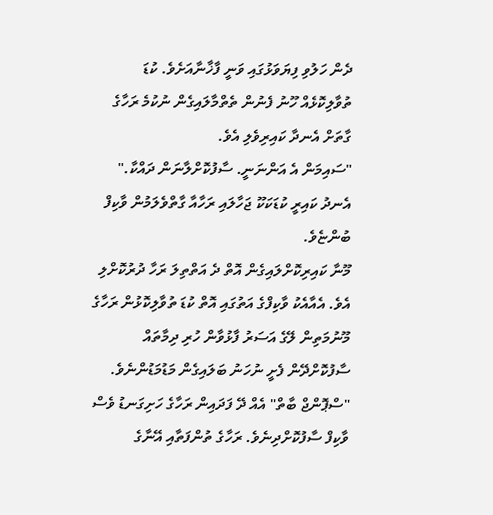ދެން ހަލުވި ފިޔަވަޅުގައި ވަނީ ފާޚާނާއަށެވެ. ކުޑަ ތުވާލިކޮޅެއް ހޫނު ފެނުން ތެތްމާލައިގެން ނުކުމެ ރަހާގެ ގާތަށް އެނދާ ކައިރިވެލި އެވެ.
"ސައިމަން އެ އަންނަނީ. ސާފުކޮށްލާނަން ދައްކާ." އެނދު ކައިރީ ކުޑަކަކޫ ޖަހާލައި ރަހާއާ ގާތްވެލަމުން ވާކިފް ބުންޏެވެ.
މޫނާ ކައިރިކޮށްލައިގެން އޮތް ދެ އަތްތިލަ ރަހާ ދުރުކޮށްލި އެވެ. އެއާއެކު ވާކިފްގެ އަތުގައި އޮތް ކުޑަ ތުވާލިކޮޅުން ރަހާގެ މޫނުމަތިން ލޭގެ އަސަރު ފާޅުވާން ހުރި ދިމާތައް ސާފުކޮށްދޭން ފެށީ ނުހަނު ބަލައިގެން މަޑުމަޑުންނެވެ. "ސްޕޮންޖް ބާތް" އެއް ދޭ ފަދައިން ރަހާގެ ހަށިގަނޑު ވެސް ވާކިފް ސާފުކޮށްދިނެވެ. ރަހާގެ ތުންފަތާއި އޭނާގެ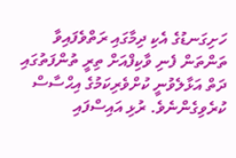ހަށިގަނޑުގެ އެކި ދިމާގައި ރަތްވެފައިވާ ތަންތަން ފެނި ވާކިފްއަށް ތިރީ ތުންފަތުގައި ދަތް އަޅާލެވުނީ ކުށްވެރިކަމުގެ އިޙްސާސް ކުރެވިގެންނެވެ. ރުޅި އައިސްފައި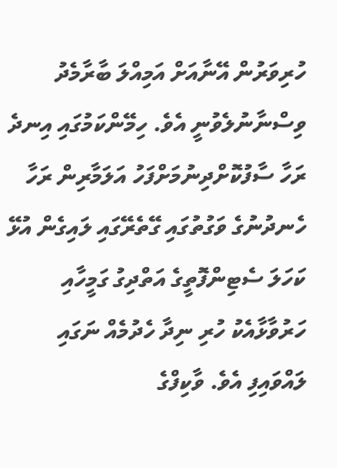ހުރިވަރުން އޭނާއަށް އަމިއްލަ ބާރާމެދު ވިސްނާނުލެވުނީ އެވެ. ހިމޭންކަމުގައި އިނދެ ރަހާ ސާފުކޮށްދިނުމަށްފަހު އަލަމާރިން ރަހާ ހެނދުނުގެ ވަގުތުގައި ގޭތެރޭގައި ލައިގެން އުޅޭ ކަހަލަ ސެޓިންފޮތީގެ އަތްދިގު ގަމީހާއި ހަރުވާޅާއެކު ހުރި ނިދާ ހެދުމެއް ނަގައި ލައްވައިފި އެވެ. ވާކިފްގެ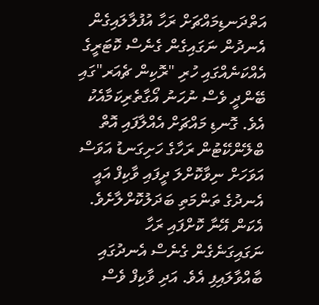އަތްދަނޑިމައްޗަށް ރަހާ އުފުލާލައިގެން އެނދުން ނަގައިގެން ގެނެސް ކޮޓަރީގެ އެއްކަނެއްގައި ހުރި "ރޮކިން ޗެއަރ"ގައި ބޭންދީ ވެސް ނުހަނު އޯގާތެރިކަމާއެކު އެވެ. ގޮނޑި މައްޗަށް އެއްލާފައި އޮތް ބްލޭންކޭޓުން ރަހާގެ ހަށިގަނޑު އަވަސް އަވަހަށް ނިވާކޮށްލަ ދީފައި ވާކިފް އައީ އެނދުގެ ތަންމަތި ބަދަލުކޮށްލާށެވެ. އެކަން އޭނާ ކޮށްފައި ރަހާ ނަގައިގަނެގެން ގެނެސް އެނދުގައި ބާއްވާލައިފި އެވެ. އަދި ވާކިފް ވެސް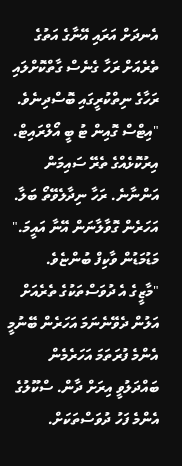އެނދަށް އަރައި އޭނާގެ އަތުގެ ތެރެއަށް ރަހާ ގެނެސް ގާތްކޮށްލައި ރަހާގެ ނިތްކުރީގައި ބޮސްދިނެވެ.
"އިޓްސް ގޮއިން ޓު ބީ އޯލްރައިޓް. އިރުކޮޅެއްގެ ތެރޭ ސައިމަން އަންނާނެ. ރަހާ ނިދާލެވޭތޯ ބަލާ. އަހަރެން ގޮވާލާނަން އޭނާ އައީމަ." މަޑުމަޑުން ވާކިފް ބުންޏެވެ.
"މާޒީގެ އެ ދުވަސްތަކުގެ ތެރެއަށް އަލުން ދެވޭނެނަމަ އަހަރެން ބޭނުމީ އެންމެ ފުރަތަމަ އަހަރެމެން ބައްދަލުވީ އިރަށް ދާން. ސްކޫލުގެ އެންމެ ފަހު ދުވަސްތަކަށް.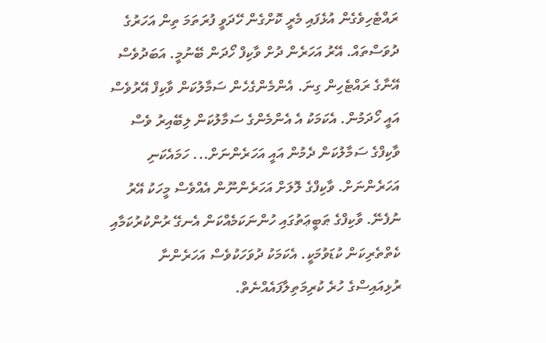ރައްޓެހިވެގެން އުޅެފައި މެރީ ކޮށްގެން ހޭދަވީ ފުރަތަމަ ތިން އަހަރުގެ ދުވަސްތައް. އޭރު އަހަރެން ދުށް ވާކިފް ހޯދަން ބޭނުމީ. އަބަދުވެސް އޭނާގެ ރައްޓެހިން ގިނަ. އެންމެންގެހެން ސަމާލުކަން ވާކިފް އޭރުވެސް އައީ ހޯދަމުން. އެކަމަކު އެ އެންމެންގެ ސަމާލުކަން ލިބޭއިރު ވެސް ވާކިފްގެ ސަމާލުކަން ދެމުން އައީ އަހަރެންނަށް... ހަމައެކަނި އަހަރެންނަށް. ވާކިފްގެ ލޮލަށް އަހަރެންނޫން އެއްވެސް މީހަކު އޭރު ނުފެނޭ. ވާކިފްގެ ޠަބީޢަތުގައި ހުންނަކަމެއްކަން އެނގޭ ރުންކުރުކަމާއި ކެތްތެރިކަން ކުޑަވުމަކީ. އެކަމަކު ދުވަހަކުވެސް އަހަރެންނާ ރުޅިއައިސްގެ ހުރެ ކުރިމަތިލާފައެއްނެތް.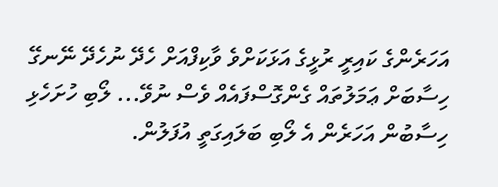އަހަރެންގެ ކައިރީ ރުޅީގެ އަޅަކަށްވެ ވާކިފްއަށް ހެދޭ ނުހެދޭ ނޭނގޭ ހިސާބަށް ޢަމަލުތައް ގެންގޮސްފައެއް ވެސް ނުވޭ... ލޯބި ހުށަހެޅި ހިސާބުން އަހަރެން އެ ލޯބި ބަލައިގަތީ އުފަލުން.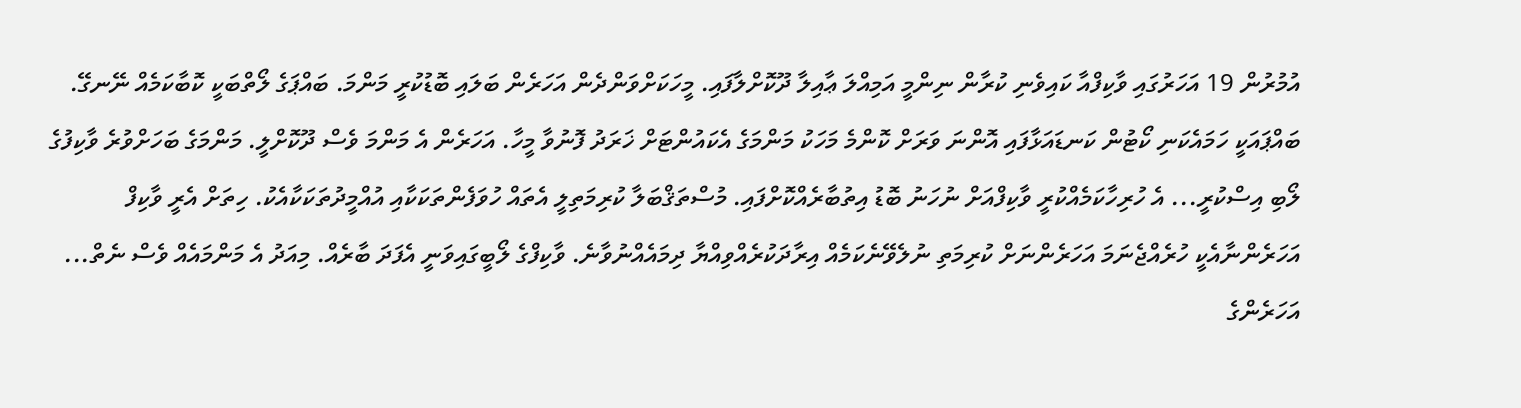އުމުރުން 19 އަހަރުގައި ވާކިފްއާ ކައިވެނި ކުރާން ނިންމީ އަމިއްލަ ޢާއިލާ ދޫކޮށްލާފައި. މީހަކަށްވަންދެން އަހަރެން ބަލައި ބޮޑުކުރީ މަންމަ. ބައްޕަގެ ލޯތްބަކީ ކޮބާކަމެއް ނޭނގޭ. ބައްޕައަކީ ހަމައެކަނި ކޯޓުން ކަނޑައަޅާފައި އޮންނަ ވަރަށް ކޮންމެ މަހަކު މަންމަގެ އެކައުންޓަށް ޚަރަދު ފޮނުވާ މީހާ. އަހަރެން އެ މަންމަ ވެސް ދޫކޮށްލީ. މަންމަގެ ބަހަށްވުރެ ވާކިފުގެ ލޯބި އިސްކުރީ... އެ ހުރިހާކަމެއްކުރީ ވާކިފްއަށް ނުހަނު ބޮޑު އިތުބާރެއްކޮށްފައި. މުސްތަޤްބަލާ ކުރިމަތިލީ އެތައް ހުވަފެންތަކަކާއި އުއްމީދުތަކަކާއެކު. ހިތަށް އެރީ ވާކިފް އަހަރެންނާއެކީ ހުރެއްޖެނަމަ އަހަރެންނަށް ކުރިމަތި ނުލެވޭނެކަމެއް އިރާދަކުރެއްވިއްޔާ ދިމައެއްނުވާނެ. ވާކިފްގެ ލޯބީގައިވަނީ އެފަދަ ބާރެއް. މިއަދު އެ މަންމައެއް ވެސް ނެތް... އަހަރެންގެ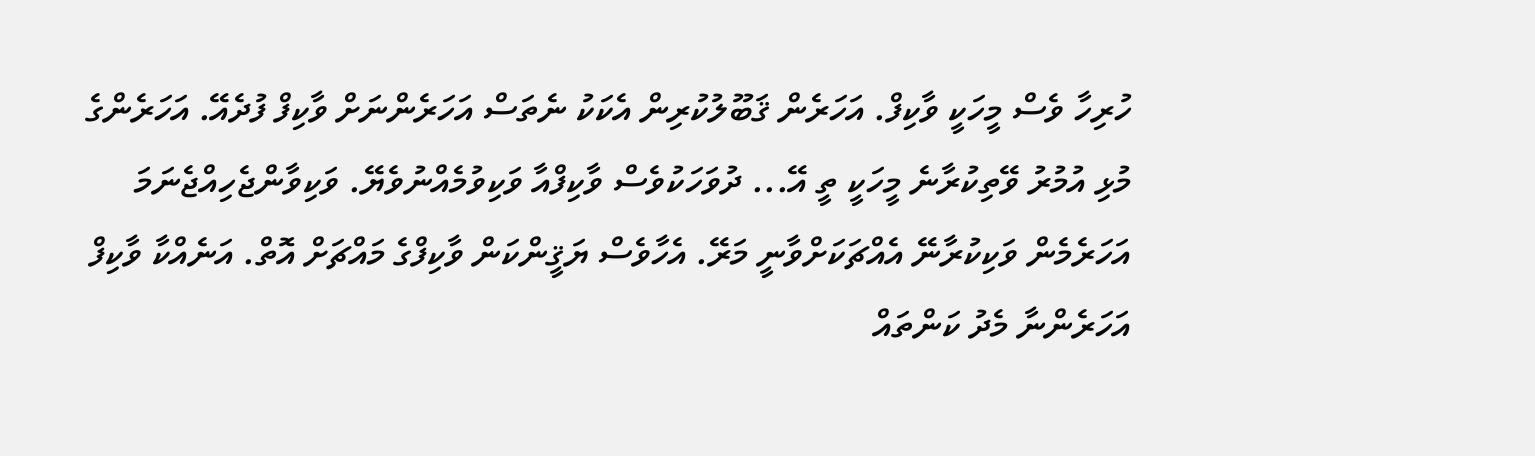ހުރިހާ ވެސް މީހަކީ ވާކިފް. އަހަރެން ޤަބޫލުކުރިން އެކަކު ނެތަސް އަހަރެންނަށް ވާކިފް ފުދެއޭ. އަހަރެންގެ މުޅި އުމުރު ވޭތިކުރާނެ މީހަކީ ތީ އޭ... ދުވަހަކުވެސް ވާކިފްއާ ވަކިވުމެއްނުވެޔޭ. ވަކިވާންޖެހިއްޖެނަމަ އަހަރެމެން ވަކިކުރާނޭ އެއްޗަކަށްވާނީ މަރޭ. އެހާވެސް ޔަޤީންކަން ވާކިފްގެ މައްޗަށް އޮތް. އަނެއްކާ ވާކިފް އަހަރެންނާ މެދު ކަންތައް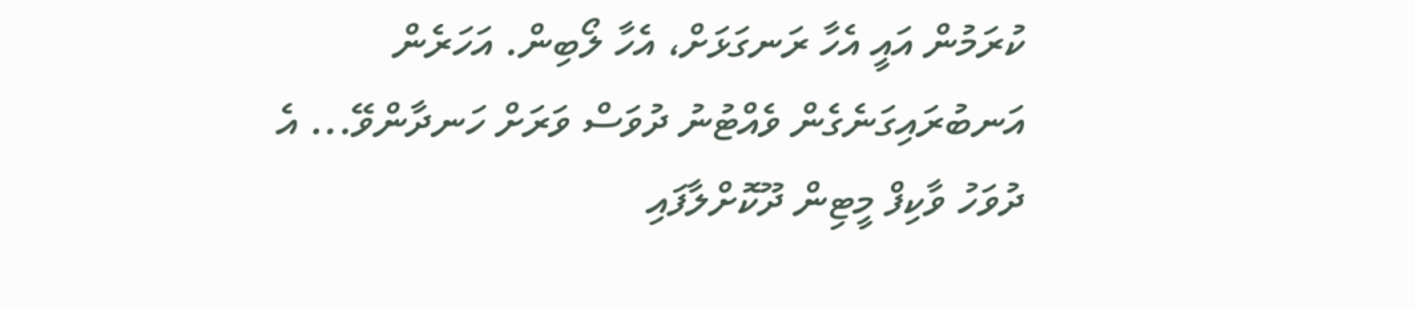ކުރަމުން އައީ އެހާ ރަނގަޅަށް، އެހާ ލޯބިން. އަހަރެން އަނބުރައިގަނެގެން ވެއްޓުނު ދުވަސް ވަރަށް ހަނދާންވޭ... އެ ދުވަހު ވާކިފް މީޓިން ދޫކޮށްލާފައި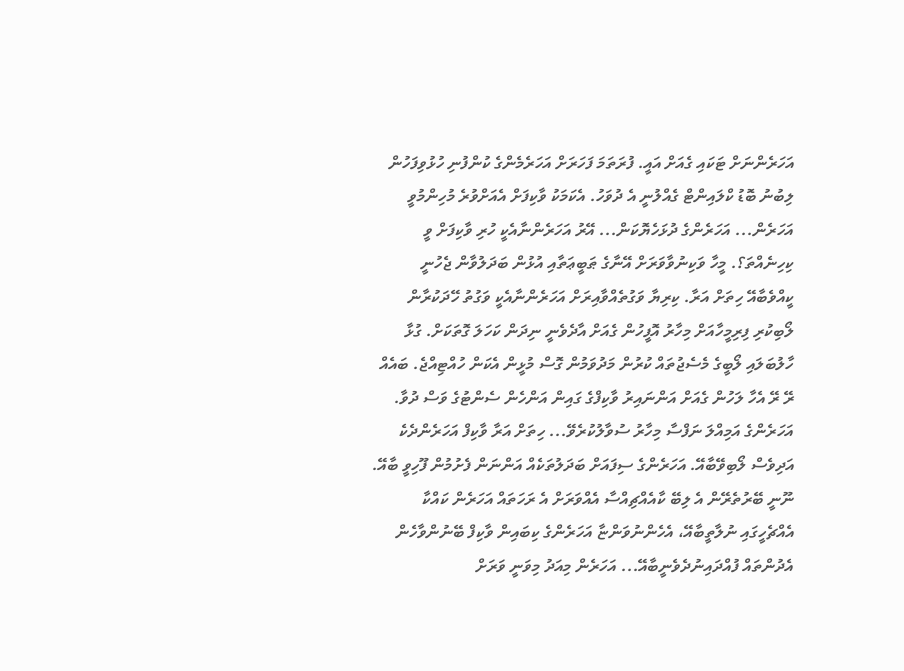އަހަރެންނަށް ޓަކައި ގެއަށް އައީ. ފުރަތަމަ ފަހަރަށް އަހަރެމެންގެ ކުންފުނި ހުޅުވިފަހުން ލިބުނު ބޮޑު ކްލައިންޓް ގެއްލުނީ އެ ދުވަހު. އެކަމަކު ވާކިފަށް އެއަށްވުރެ މުހިންމުވީ އަހަރެން... އަހަރެންގެ ދުޅަހެޔޮކަން... އޭރު އަހަރެންނާއެކީ ހުރި ވާކިފަށް ވީ ކިހިނެއްތަ؟. މީހާ ވަކިނުވާވަރަށް އޭނާގެ ޠަބީޢަތާއި އުޅުން ބަދަލުވާން ޖެހުނީ ކީއްވެބާއޭ ހިތަށް އަރާ. ކިރިޔާ ވަގުތެއްވާއިރަށް އަހަރެންނާއެކީ ވަގުތު ހޭދަކުރާން ލޯބިކުރި ފިރިމީހާއަށް މިހާރު އޮފީހުން ގެއަށް އާދެވެނީ ނިދަން ކަހަލަ ގޮތަކަށް. ގުޅާ ހާލުބަލައި ލޯބީގެ މެސެޖުތައް ކުރުން މަދުވަމުން ގޮސް މުޅީން އެކަން ހުއްޓިއްޖެ. ބައެއް ރޭ ރޭ އެހާ ލަހުން ގެއަށް އަންނައިރު ވާކިފްގެ ގައިން އަންހެން ސެންޓުގެ ވަސް ދުވާ. އަހަރެންގެ އަމިއްލަ ނަފްސާ މިހާރު ސުވާލުކުރެވޭ... ހިތަށް އަރާ ވާކިފް އަހަރެންދެކެ އަދިވެސް ލޯބިވޭބާއޭ. އަހަރެންގެ ސިފައަށް ބަދަލުތަކެއް އަންނަން ފެށުމުން ފޫހިވީ ބާއޭ. ނޫނީ ބޭރުތެރޭން އެ ލިބޭ ކާއެއްޗިއްސާ އެއްވަރަށް އެ ރަހަތައް އަހަރެން ކައްކާ އެއްޗެހީގައި ނުލާތީބާއޭ، އެހެންނުވަންޏާ އަހަރެންގެ ކިބައިން ވާކިފް ބޭނުންވާހެން އެދުންތައް ފުއްދައިނުދެވެނީބާއޭ... އަހަރެން މިއަދު މިވަނީ ވަރަށް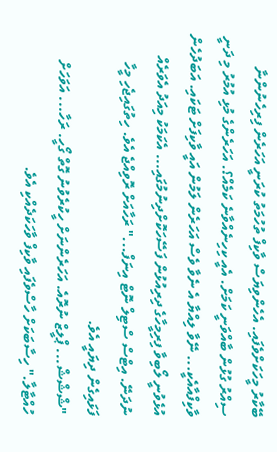ބޭކާރު މީހަކަށްވެފައި. އެހެންވިޔަސް ވާކިފް ތުހުމަތު ކުރަނީ އަހަރެން ފިރިހެނުންނާ ސިއްރު ގުޅުން ބާއްވަނީ ކަމަށް. އެއީ ކިހިނެއްވާނެ ކަމެއް؟. އަހަރެންގެ މުޅި އުމުރު މި ދަނީ ވާކިފްއާއެކީ... ނޭވާ ލިއްޔާ އެ ނެވާ ވެސް އަހަރެން ލަމުން އައީ ވާކިފަށް ޓަކައި. އަބަދުހެން އުޅެވުނީ ލޯބިވާ ފިރިމީހާގެ ދިރިއުޅުން ފަސޭހަކޮށްދިނުމުގައި... އެކަމަކު މިއަދު އެވަރެއް ނުދަނޭ. އިޓްސް ސްޓިލް ނޮޓް އިނަފް..." ރަހާއަށް ރޮވިއްޖެ އެވެ. ހިތުގައިޖެހި މީހާ ފަޅައިގެން ދިޔައީ އެވެ.
"ޝްޝްޝް... ޕްލީޒް ނުރޮއެ. އަހަރެންނަށް ހީކުރެވުނު ގޮތް ގޯހީ. ރަހާ... އަވަހަށް ހުއްޓާލާ." ހިސާބަކަށް ހާސްވެފައި ވާކިފް ވާހަކަދެއްކި އެވެ.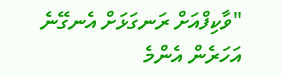"ވާކިފްއަށް ރަނގަޅަށް އެނގޭނެ އަހަރެން އެންމެ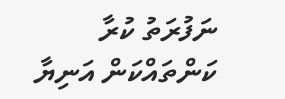ނަފުރަތު ކުރާ ކަންތައްކަން އަނިޔާ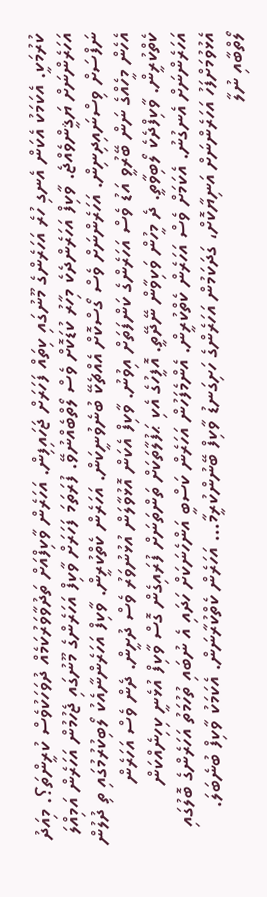ކުރުމަކީ. އެކަމަކު އެކަން އެނގި ހުރެ އަހަރެންގެ މޫނުގައި ކިތައް ފަހަރަށް ޖަހައިފިން. އަހަރެން ވާކިފްއަށް ތަދުވާވަރުކަމެއް ދުވަހަކުވެސް ކުރީންތަ؟. މިއަދު އަހަރެންނަށް ޔަޤީންވެއްޖެ. ވާކިފް އަހަރެންދެކެ މިހާރު ކުޑަކޮށް ވެސް ލޯތްބެއްނުވޭ. ފުރަތަމަ ފަހަރަށް ވާކިފް އަހަރެންގެ މޫނުގައި ޖެހުމުން އަހަރެން އަމިއްލަ ނަފްސަށް ވިސްނައިދިނިން. އަހަރެންނަށް ވެސް ގޯސްކޮށް އެއްޗެކޭ ބުނެވުނީކަން. އަހަރެން ކެތްކުރީން. ވާކިފް އަހަރެންނާއެކު ލޯބިކުރުމުގައި ތި ދުލުން އެހެން މީހެއްގެ ނަން ބޭރުވީ އަޑު ވެސް އަހަރެންގެ ކަންފަތަށް އިވުނު. ވާކިފް އެކަން އޮޅުވާލަން އުޅުނުވަރު ވެސް ދުށީން. ދެން ވެސް އަހަރެން ކެތްކުރީން. ވާކިފްދެކެ ލޯބިވާތީ. ދެ މީހުން ވަކިވާން ނޭދޭތީ. އޮފީހުގެ އެކި ޙަފުލާތަކަށް ތަންތަނަށް ފުރައިގެން ގޮސް ވާކިފް އުޅެނީ ކިހިނެއްކަން އަހަރެންނަށް އެނގުނު. އެކަމަށް ވެސް އަހަރެން ކެތްކުރީން. އެންމެފަހުން އަހަރެން ކަސްބީ އަންހެނަކަށް ހަދައި އެ ނުބައި ތުހުމަތު އަހަރެންގެ ބޮލުގައި އެޅުވުމަށްފަހު އަހަރެންނަށް އަނިޔާކޮށް، ގަދަކަމުން އަހަރެންގެ ހަށިގަނޑު ވާކިފް ބޭނުންކުރީމާ... އަހަރެން ކެތްކުރާނަން. އެކަމަކު ވާކިފް ބުނެބަލަ. ލޯތްބާއި ނުލާ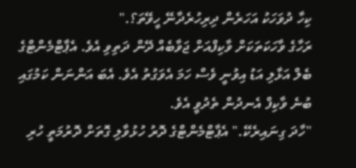ކިހާ ދުވަހަކު އަހަރެން ދިރިހުރެދާނޭ ހީވޭތަ؟."
ރަހާގެ ވާހަކަތަކަށް ވާކިފްއަށް ޖަވާބެއް ދޭން ދަތިވި އެވެ. އެޕާޓްމެންޓްގެ ބެލް އަޅާލި އަޑު އިވުނީ ވެސް ހަމަ އެވަގުތު އެވެ. އެބަ އަންނަން ކަމުގައި ބުނެ ވާކިފް އެނދުން ތެދުވީ އެވެ.
"ހާދަ ގިނައިރެކޭ." އެޕާޓްމެންޓްގެ ދޮރު ހުޅުވާލި ގޮތަށް ދޮރުމަތީ ހުރި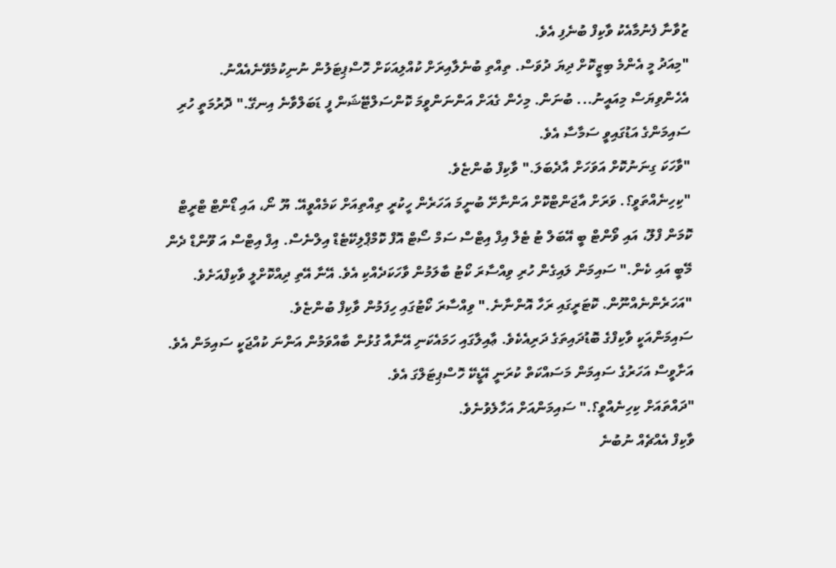ޒުވާނާ ފެނުމާއެކު ވާކިފް ބުނެފި އެވެ.
"މިއަދު މީ އެންމެ ބިޒީކޮށް ދިޔަ ދުވަސް. ތިއްތި ބުނެލާއިރަށް ކުއްލިއަކަށް ހޮސްޕިޓަލުން ނުނިކުމެވޭނެއެއްނު. އެހެންވިޔަސް މިއައީނު... ބުނަން. މިހެން ގެއަށް އަންނަންވީމަ ކޮންސަލްޓޭޝަން ފީ ޑަބަލްވާނެ އިނގޭ." ދޮރުމަތީ ހުރި ސައިމަންގެ އަޑުގައިވީ ސަމާސާ އެވެ.
"ވާހަކަ ގިނަނުކޮށް އަވަހަށް އާދެބަލަ." ވާކިފް ބުންޏެވެ.
"ކިހިނެއްތަވީ؟. ވަރަށް އާޖަންޓްކޮށް އަންނާށޭ ބުނީމަ އަހަރެން ހީކުރީ ތިއްތިއަށް ކަމެއްވީއޭ. ޔޫ ނޯ، އައި ޑޯންޓް ޓްރީޓް ކޮމަން ފްލޫ، އައި ވޯންޓް ބީ އޭބަލް ޓު ޓެލް އިފް އިޓްސް ސަމް ސޯޓް އޮފް ކޮމްޕްލިކޭޓެޑް އިލްނެސް. އިފް އިޓްސް އަ ވޫންޑް ދެން މޭބީ އައި ކެން." ސައިމަން ލައިގެން ހުރި ވިއްސާރަ ކޯޓު ބާލަމުން ވާހަކަދެއްކި އެވެ. އޭނާ އޭތި ދިއްކޮށްލީ ވާކިފްއަށެވެ.
"އަހަރެންނެއްނޫން. ކޮޓަރީގައި ރަހާ އޮންނާނެ." ވިއްސާރަ ކޯޓުގައި ހިފަމުން ވާކިފް ބުންޏެވެ.
ސައިމަންއަކީ ވާކިފްގެ ބޮޑުދައިތަގެ ދަރިއެކެވެ. ޢާއިލާގައި ހަމައެކަނި އޭނާއާ ގުޅުން ބާއްވަމުން އަންނަ ކުއްޖަކީ ސައިމަން އެވެ. އަށާވީސް އަހަރުގެ ސައިމަން މަސައްކަތް ކުރަނީ އޭޑީކޭ ހޮސްޕިޓަލްގަ އެވެ.
"ދައްތައަށް ކިހިނެއްވީ؟." ސައިމަންއަށް އަހާލެވުނެވެ.
ވާކިފް އެއްޗެއް ނުބުނެ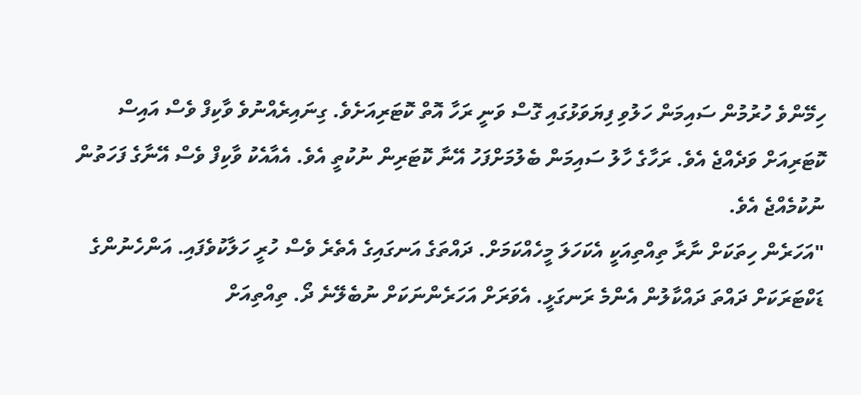ހިމޭންވެ ހުރުމުން ސައިމަން ހަލުވި ފިޔަވަޅުގައި ގޮސް ވަނީ ރަހާ އޮތް ކޮޓަރިއަށެވެ. ގިނައިރެއްނުވެ ވާކިފް ވެސް އައިސް ކޮޓަރިއަށް ވަދެއްޖެ އެވެ. ރަހާގެ ހާލު ސައިމަން ބެލުމަށްފަހު އޭނާ ކޮޓަރިން ނުކުތީ އެވެ. އެއާއެކު ވާކިފް ވެސް އޭނާގެ ފަހަތުން ނުކުމެއްޖެ އެވެ.
"އަހަރެން ހިތަކަށް ނާރާ ތިއްތިއަކީ އެކަހަލަ މީހެއްކަމަށް. ދައްތަގެ އަނގައިގެ އެތެރެ ވެސް ހުރީ ހަލާކުވެފައި. އަންހެނުންގެ ޑަކްޓަރަކަށް ދައްތަ ދައްކާލުން އެންމެ ރަނގަޅީ. އެވަރަށް އަހަރެންނަކަށް ނުބެލޭނެ ދޯ. ތިއްތިއަށް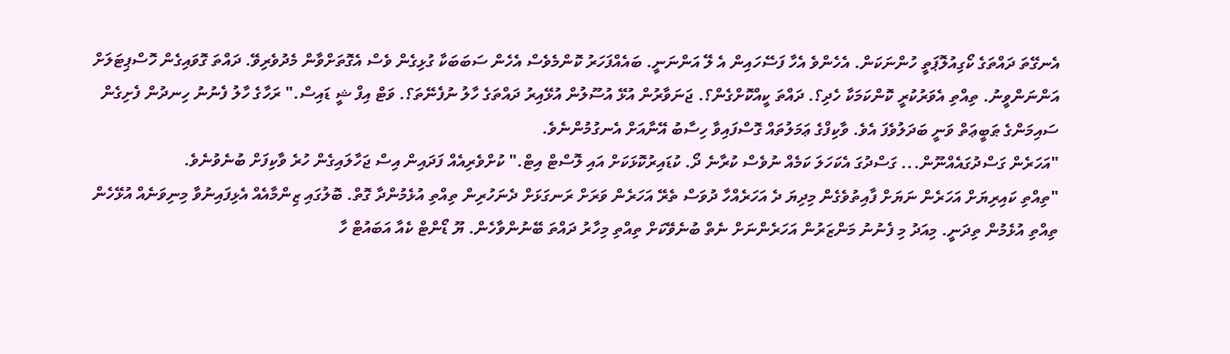އެނގޭތަ ދައްތަގެ ކޯގިއުލޮޕަތީ ހުންނަކަން. އެހެންވެ އެހާ ފަސޭހައިން އެ ލޭ އަންނަނީ. ބައެއްފަހަރު ކޮންމެވެސް އެހެން ސަބަބަކާ ގުޅިގެން ވެސް އެގޮތަށްވާން މެދުވެރިވޭ. ދައްތަ ގޮވައިގެން ހޮސްޕިޓަލަށް އަންނަންވީނު. ތިއްތި އެވަރުކުރީ ކޮންކަމަކާ ހެދި؟. ދައްތަ ކީއްކޮށްގެން؟. ޖަނަވާރުން އުޅޭ އުސޫލުން އުޅޭއިރު ދައްތަގެ ހާލު ނުފެނޭތަ؟. ވަޓް އިފް ޝީ ޑައިސް." ރަހާގެ ހާލު ފެނުނު ހިނދުން ފެށިގެން ސައިމަންގެ ޠަބީޢަތް ވަނީ ބަދަލުވެފަ އެވެ. ވާކިފްގެ ޢަމަލުތައް ގޮސްފައިވާ ހިސާބު އޭނާއަށް އެނގުމުންނެވެ.
"އަހަރެން ގަސްދުގައެއްނޫން... ގަސްދުގަ އެކަހަލަ ކަމެއް ނުވެސް ކުރާނެ ދޯ. ކުޑައިރުކޮޅަކަށް އައި ލޮސްޓް އިޓް." ކުށްވެރިއެއް ފަދައިން އިސް ޖަހާލައިގެން ހުރެ ވާކިފަށް ބުނެވުނެވެ.
"ތިއްތި ކައިރިޔަށް އަހަރެން ނަޔަށް ފާއިތުވެގެން މިދިޔަ ދެ އަހަރެއްހާ ދުވަސް ތެރޭ އަހަރެން ވަރަށް ރަނގަޅަށް ދެނަހުރިން ތިއްތި އުޅެމުންދާ ގޮތް. ބޮލުގައި ޒިންމާއެއް އެޅިފައިނުވާ މިނިވަނެއް އުޅޭހެން ތިއްތި އުޅެމުން ތިދަނީ. މިއަދު މި ފެނުނު މަންޒަރުން އަހަރެންނަށް ނެތް ބުނެވޭކަށް ތިއްތި މިހާރު ދައްތަ ބޭނުންވާހެން. ޔޫ ޑޯންޓް ކެއާ އަބައުޓް ހާ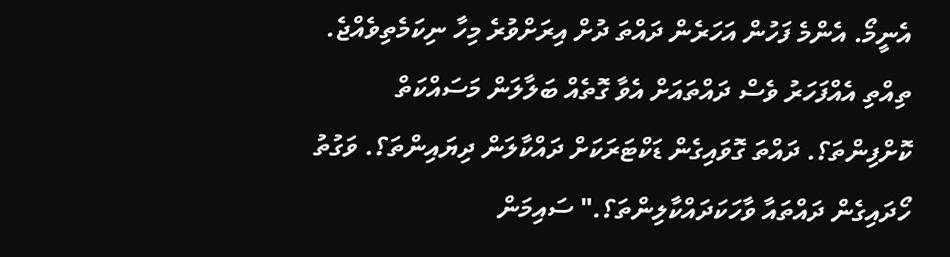އެނީމޯ. އެންމެ ފަހުން އަހަރެން ދައްތަ ދުށް އިރަށްވުރެ މިހާ ނިކަމެތިވެއްޖެ. ތިއްތި އެއްފަހަރު ވެސް ދައްތައަށް އެވާ ގޮތެއް ބަލާލަން މަސައްކަތް ކޮށްފިންތަ؟. ދައްތަ ގޮވައިގެން ޑަކްޓަރަކަށް ދައްކާލަން ދިޔައިންތަ؟. ވަގުތު ހޯދައިގެން ދައްތައާ ވާހަކަދައްކާލިންތަ؟." ސައިމަން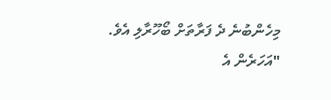މިހެންބުނެ ދެ ފަރާތަށް ބޯހޫރާލި އެވެ.
"އަހަރެން އެ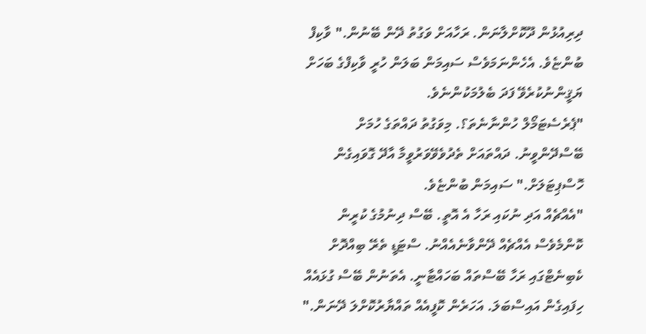ދިރިއުޅުން ދޫކޮށްލާނަން. ރަހާއަށް ވަގުތު ދޭން ބޭނުން." ވާކިފް ބުންޏެވެ. އެހެންނަމަވެސް ސައިމަން ބަލަން ހުރީ ވާކިފްގެ ބަހަށް ޔަޤީންނުކުރެވޭ ފަދަ ބެލުމަކުންނެވެ.
"ޕެރެސެޓަމޯލް ހުންނާނެތަ؟. މިވަގުތު ދައްތަގެ ހުމަށް ބޭސްދޭންވީނު. ދައްތައަށް ތެދުވެވޭވަރުވީމާ އާދޭ ގޮވައިގެން ހޮސްޕިޓަލަށް." ސައިމަން ބުންޏެވެ.
"އެއްޗެއް އަދި ނުކައި ރަހާ އެ އޮތީ. ބޭސް ދިނުމުގެ ކުރީން ކޮންމެވެސް އެއްޗެއް ދޭންވާނެއެއްނު. ސްޓަޑީ ތެރޭ ބިއްދޮށް ކެބިނެޓްގައި ރަހާ ބޭސްތައް ބަހައްޓާނީ. އެތަނުން ބޭސް ގުޅައެއް ހިފައިގެން އައިސްބަލަ. އަހަރެން ކޮފީއެއް ތައްޔާރުކޮށްލަ ދޭނަން."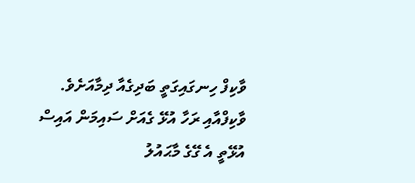ވާކިފް ހިނގައިގަތީ ބަދިގެއާ ދިމާއަށެވެ.
ވާކިފްއާއި ރަހާ އުޅޭ ގެއަށް ސައިމަން އައިސް އުޅޭތީ އެ ގޭގެ މާޙައުލު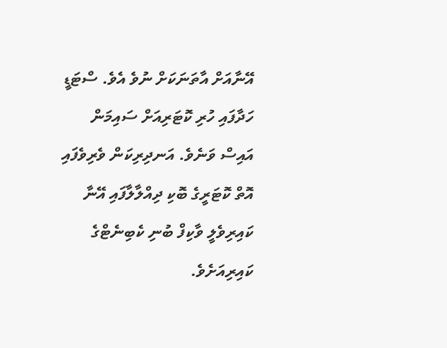އޭނާއަށް އާތަނަކަށް ނުވެ އެވެ. ސްޓަޑީ ހަދާފައި ހުރި ކޮޓަރިއަށް ސައިމަން އައިސް ވަނެވެ. އަނދިރިކަން ވެރިވެފައި އޮތް ކޮޓަރީގެ ބޮކި ދިއްލާލާފައި އޭނާ ކައިރިވެލީ ވާކިފް ބުނި ކެބިނެޓްގެ ކައިރިއަށެވެ.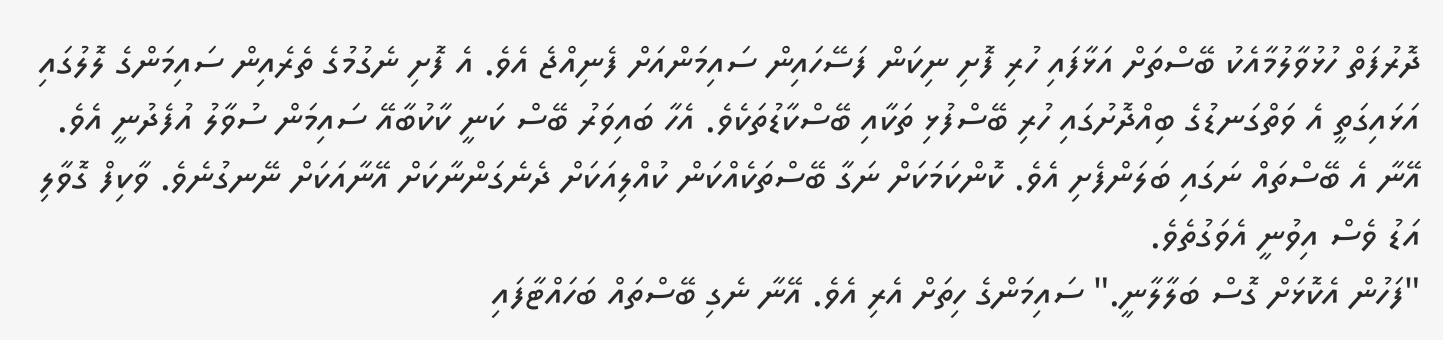ދޮރުފަތް ހުޅުވާލުމާއެކު ބޭސްތަށް އަޅާފައި ހުރި ފޮށި ނިކަން ފަސޭހައިން ސައިމަންއަށް ފެނިއްޖެ އެވެ. އެ ފޮށި ނެގުމުގެ ތެރެއިން ސައިމަންގެ ލޮލުގައި އަޅައިގަތީ އެ ވަތްގަނޑުގެ ބިއްދޮށުގައި ހުރި ބޭސްފުޅި ތަކާއި ބޭސްކާޑުތަކެވެ. އެހާ ބައިވަރު ބޭސް ކަނީ ކާކުބާއޭ ސައިމަން ސުވާލު އުފެދުނީ އެވެ. އޭނާ އެ ބޭސްތައް ނަގައި ބަލަންފެށި އެވެ. ކޮންކަމަކަށް ނަގާ ބޭސްތަކެއްކަން ކުއްލިއަކަށް ދެނެގަންނާކަށް އޭނާއަކަށް ނޭނގުނެވެ. ވާކިފް ގޮވާލި އަޑު ވެސް އިވުނީ އެވަގުތެވެ.
"ފަހުން އެކޮޅަށް ގޮސް ބަލާލާނީ." ސައިމަންގެ ހިތަށް އެރި އެވެ. އޭނާ ނެގި ބޭސްތައް ބަހައްޓާފައި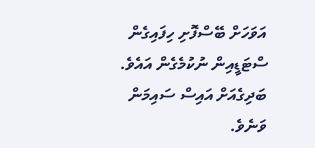އަވަހަށް ބޭސްފޮށި ހިފައިގެން ސްޓަޑީއިން ނުކުމެގެން އައެވެ.
ބަދިގެއަށް އައިސް ސައިމަން ވަނެވެ.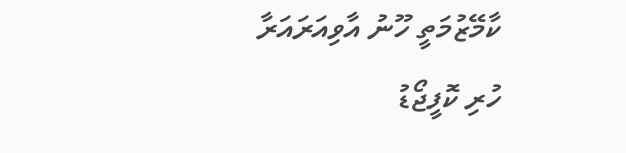ކާމޭޒުމަތީ ހޫނު އާވިއަރައަރާ ހުރި ކޮފީޖޯޑު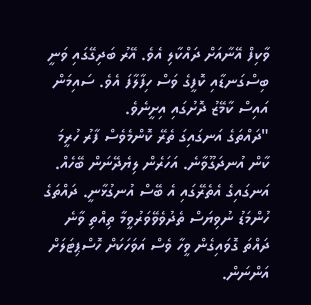ވާކިފް އޭނާއަށް ދައްކާލި އެވެ. އޭރު ބަދިގޭގައި ވަނީ ބިސްގަނޑާއި ކޮފީގެ ވަސް ހިފާލާފަ އެވެ. ސައިމަން އައިސް ކާމޭޒު ދޮށުގައި އިށީނެވެ.
"ދައްތަގެ އަނގައިގަ ތެރޭ ކޮންމެވެސް ފާރު ހުރީމަ ކާން އުނދަގޫވާނެ. އަހަރެން ލިޔެދޭނަން ބޭހެއް. އަނގައިގެ އެތެރޭގައި އެ ބޭސް އުނގުޅާނީ. ދައްތަގެ ހުންމަޑު ނުވިޔަސް ތެދުވެވޭވަރުވީމާ ތިއްތި ވާނެ ދައްތަ ގޮވައިގެން ވީހާ ވެސް އަވަހަކަށް ހޮސްޕިޓަލަށް އަންނަން.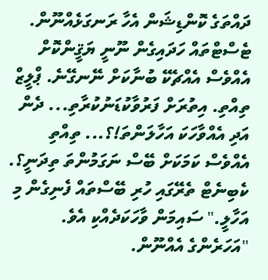ދައްތަގެ ކޮންޑިޝަން އެހާ ރަނގަޅެއްނޫން. ޓެސްޓްތައް ހަދައިގެން ނޫނީ ޔަޤީންކޮށް އެއްވެސް އެއްޗެކޭ ބުނާކަށް ނޭނގޭނެ. ޕްލީޒް ތިއްތި. އިތުރަށް ފަރުވާކުޑަނުކުރާތި... ދެން އަދި އެއްވާހަކަ އަހާލަންތަ!؟... ތިއްތި އެއްވެސް ކަމަކަށް ބޭސް ނަގަމުންތަ ތިދަނީ؟. ކެބިނެޓް ތެރޭގައި ހުރި ބޭސްތައް ފެނިގެން މި އަހާލީ." ސައިމަން ވާހަކަދެއްކި އެވެ.
"އަހަރެންގެ އެއްނޫން.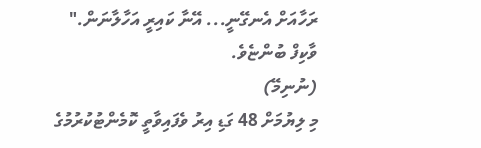ރަހާއަށް އެނގޭނީ... އޭނާ ކައިރީ އަހާލާނަން." ވާކިފް ބުންޏެވެ.
(ނުނިމޭ)
މި ލިޔުމަށް 48 ގަޑި އިރު ވެފައިވާތީ ކޮމެންޓުކުރުމުގެ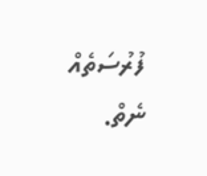ފުރުސަތެއް ނެތް.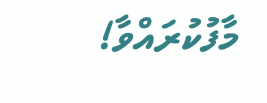މާފުކުރައްވާ!